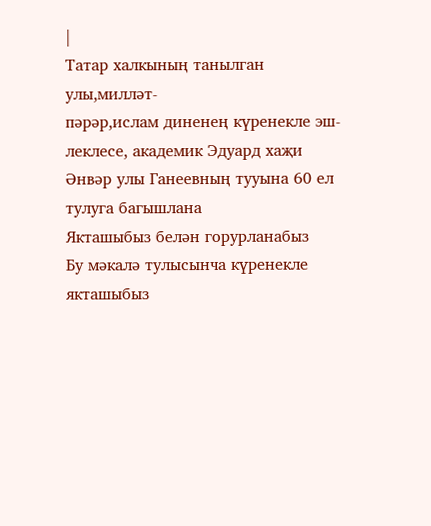|
Татар халкының танылган улы,милләт-
пәрәр,ислам диненең күренекле эш-
леклесе, академик Эдуард хаҗи
Әнвәр улы Ганеевның тууына 60 ел
тулуга багышлана
Якташыбыз белән горурланабыз
Бу мәкалә тулысынча күренекле якташыбыз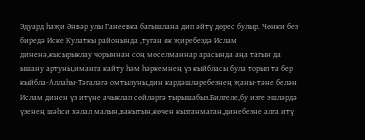Эдуард һаҗи Әнвәр улы Ганеевка багышлана дип әйтү дөрес булыр. Чөнки без биредә Иске Кулаткы районында ,туган як җиребездә Ислам диненә,кысырыклау чорыннан соң мөселманнар арасында аңа тагын да ышану артуны,иманга кайту һәм һәркемнең үз кыйбласы була торып та бер кыйбла-Аллаһы-Тәгаләгә омтылуны,дин кардәшләребезнең җаны-тәне белән Ислам динен үз итүне ачыклап сөйләргә тырышабыз.Билгеле,бу изге эшләрдә үзенең шәһси хәлал малын,вакытын,көчен кызганмаган,динебезне алга итү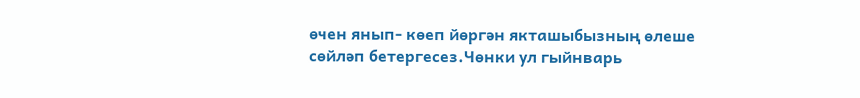өчен янып- көеп йөргән якташыбызның өлеше сөйләп бетергесез.Чөнки ул гыйнварь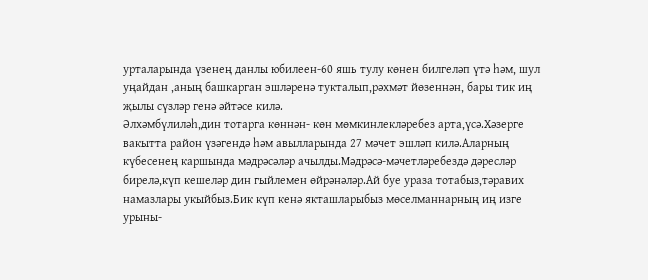урталарында үзенең данлы юбилеен-60 яшь тулу көнен билгеләп үтә һәм, шул уңайдан ,аның башкарган эшләренә тукталып,рәхмәт йөзеннән, бары тик иң җылы сүзләр генә әйтәсе килә.
Әлхәмбүлиләһ,дин тотарга көннән- көн мөмкинлекләребез арта,үсә.Хәзерге вакытта район үзәгендә һәм авылларында 27 мәчет эшләп килә.Аларның күбесенең каршында мәдрәсәләр ачылды.Мәдрәсә-мәчетләребездә дәресләр бирелә,күп кешеләр дин гыйлемен өйрәнәләр.Ай буе ураза тотабыз,тәравих намазлары укыйбыз.Бик күп кенә якташларыбыз мөселманнарның иң изге урыны-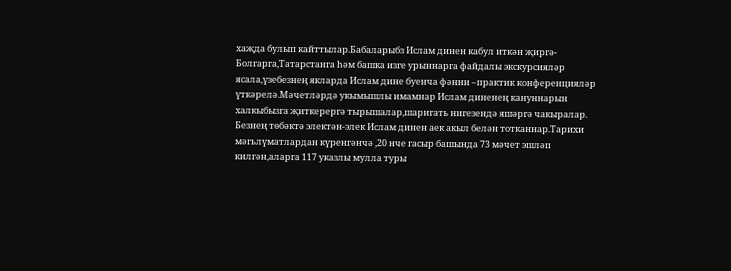хаҗда булып кайттылар.Бабаларыбз Ислам динен кабул иткән җиргә-Болгарга,Татарстанга һәм башка изге урыннарга файдалы экскурсияләр ясала,үзебезнең якларда Ислам дине буенча фәнни –практик конференцияләр үткәрелә.Мәчетләрдә укымышлы имамнар Ислам диненең кануннарын халкыбызга җиткерергә тырышалар,шаригать нигезендә яшәргә чакыралар.
Безнең төбәктә электән-элек Ислам динен аек акыл белән тотканнар.Тарихи мәгьлүматлардан күренгәнчә ,20 нче гасыр башында 73 мәчет эшләп килгән,аларга 117 указлы мулла туры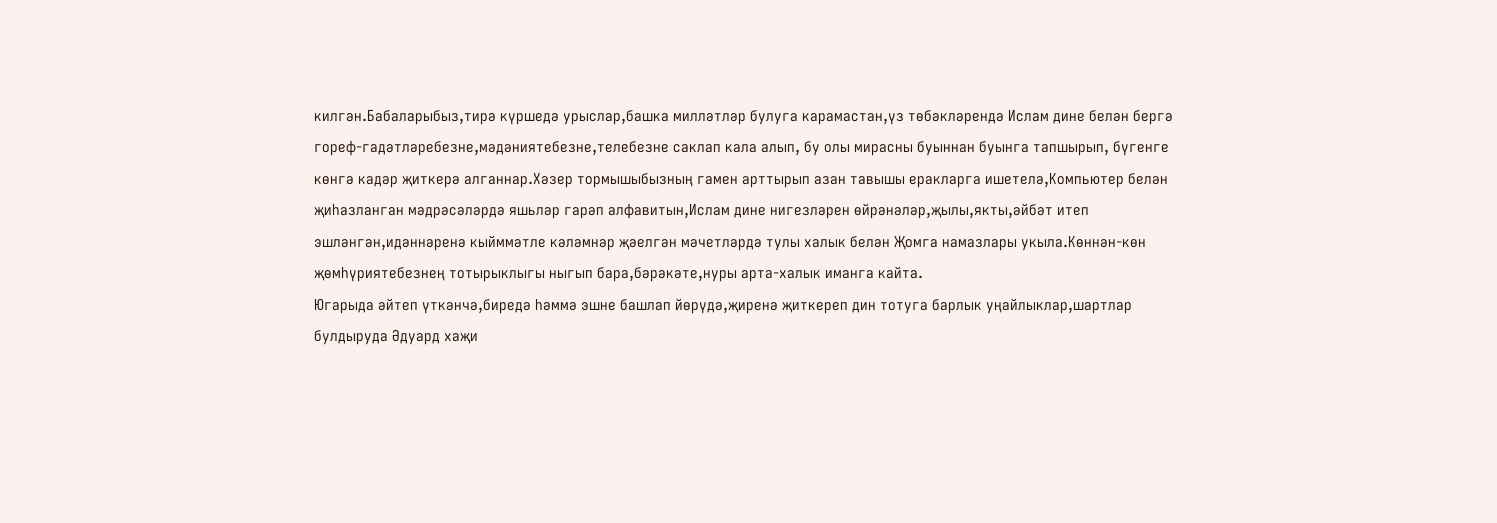килгән.Бабаларыбыз,тирә күршедә урыслар,башка милләтләр булуга карамастан,үз төбәкләрендә Ислам дине белән бергә гореф-гадәтләребезне,мәдәниятебезне,телебезне саклап кала алып, бу олы мирасны буыннан буынга тапшырып, бүгенге көнгә кадәр җиткерә алганнар.Хәзер тормышыбызның гамен арттырып азан тавышы еракларга ишетелә,Компьютер белән җиһазланган мәдрәсәләрдә яшьләр гарәп алфавитын,Ислам дине нигезләрен өйрәнәләр,җылы,якты,әйбәт итеп эшләнгән,идәннәренә кыйммәтле кәләмнәр җәелгән мәчетләрдә тулы халык белән Җомга намазлары укыла.Көннән-көн җөмһүриятебезнең тотырыклыгы ныгып бара,бәрәкәте,нуры арта-халык иманга кайта.
Югарыда әйтеп үткәнчә,биредә һәммә эшне башлап йөрүдә,җиренә җиткереп дин тотуга барлык уңайлыклар,шартлар булдыруда Әдуард хаҗи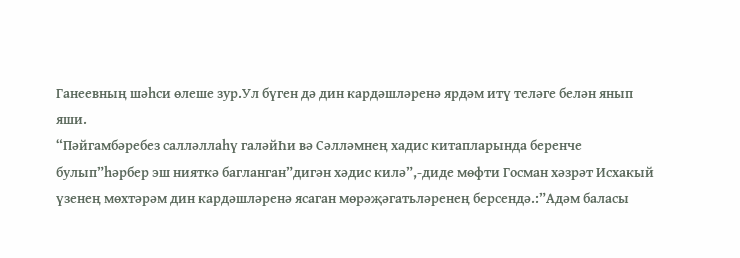Ганеевның шәһси өлеше зур.Ул бүген дә дин кардәшләренә ярдәм итү теләге белән янып яши.
“Пәйгамбәребез салләллаһү галәйҺи вә Сәлләмнең хадис китапларында беренче булып”һәрбер эш нияткә багланган”дигән хәдис килә”,-диде мөфти Госман хәзрәт Исхакый үзенең мөхтәрәм дин кардәшләренә ясаган мөрәҗәгатьләренең берсендә.:”Адәм баласы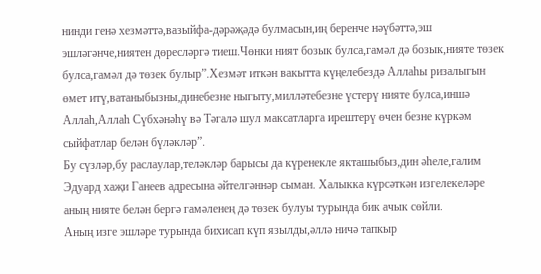нинди генә хезмәттә,вазыйфа-дәрәҗәдә булмасын,иң беренче нәүбәттә,эш эшләгәнче,ниятен дөресләргә тиеш.Чөнки ният бозык булса,гамәл дә бозык,нияте төзек булса,гамәл дә төзек булыр”.Хезмәт иткән вакытта күңелебездә Аллаһы ризалыгын өмет итү,ватаныбызны,динебезне ныгыту,милләтебезне үстерү нияте булса,иншә Аллаһ,Аллаһ Сүбхәнәһү вә Тәгалә шул максатларга ирештерү өчен безне күркәм сыйфатлар белән бүләкләр”.
Бу сүзләр,бу раслаулар,теләкләр барысы да күренекле якташыбыз,дин әһеле,галим Эдуард хаҗи Ганеев адресына әйтелгәннәр сыман. Халыкка күрсәткән изгелекеләре аның нияте белән бергә гамәленең дә төзек булуы турында бик ачык сөйли.
Аның изге эшләре турында бихисап күп язылды,әллә ничә тапкыр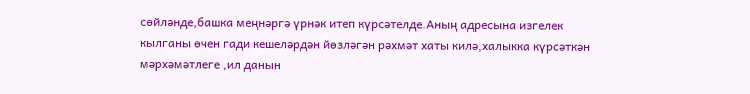сөйләнде,башка меңнәргә үрнәк итеп күрсәтелде.Аның адресына изгелек кылганы өчен гади кешеләрдән йөзләгән рәхмәт хаты килә,халыкка күрсәткән мәрхәмәтлеге ,ил данын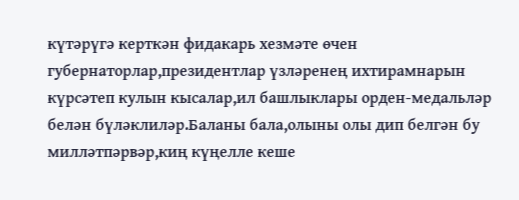күтәрүгә керткән фидакарь хезмәте өчен губернаторлар,президентлар үзләренең ихтирамнарын күрсәтеп кулын кысалар,ил башлыклары орден-медальләр белән бүләклиләр.Баланы бала,олыны олы дип белгән бу милләтпәрвәр,киң күңелле кеше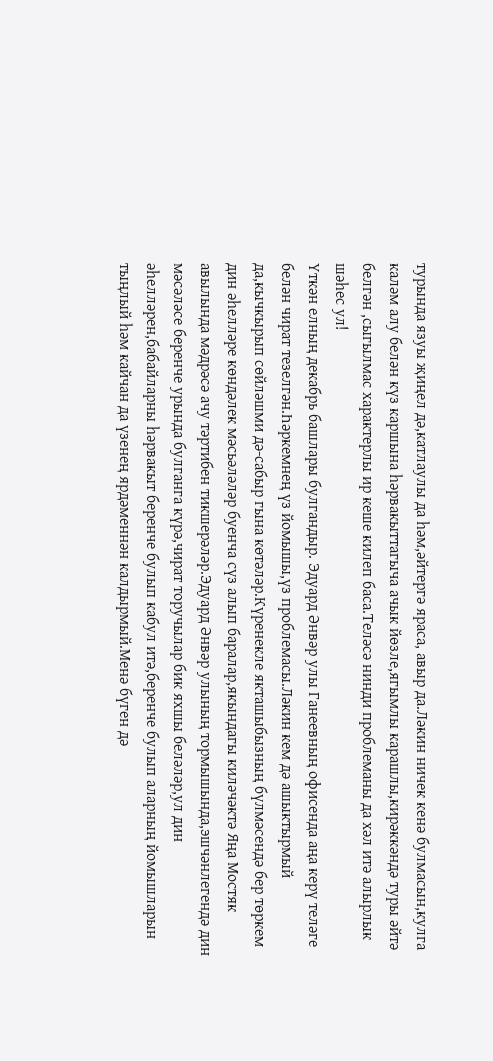турында язуы җиңел дә,катлаулы да һәм,әйтергә яраса, авыр да.Ләкин ничек кенә булмасын,кулга каләм алу белән күз каршына һәрвакыттагыча ачык йөзле,ягымлы карашлы,кирәккәндә туры әйтә белгән ,сыгылмас характерлы ир кеше килеп баса.Теләсә нинди проблеманы да хәл итә алырлык шәһес ул!
Үткән елның декабрь башлары булгандыр. Эдуард Әнвәр улы Ганеевның офисенда аңа керү теләге белән чират тезелгән.Һәркемнең үз йомышы,үз проблемасы.Ләкин кем дә ашыктырмый да,кычкырып сөйләшми дә-сабыр гына көтәләр.Күренекле якташыбызның бүлмәсендә бер төркем дин әһелләре көндәлек мәсьәләләр буенча сүз алып баралар,якындагы киләчәктә Яңа Мостяк авылында мәдрәсә ачу тәртибен тикшерәләр.Эдуард Әнвәр улының тормышында,эшчәнлегендә дин мәсәләсе беренче урында булганга күрә,чират торучылар бик яхшы беләләр,ул дин әһелләрен,бабайларны һәрвакыт беренче булып кабул итә,беренче булып аларның йомышларын тыңлый һәм кайчан да үзенең ярдәменнән калдырмый.Менә бүген дә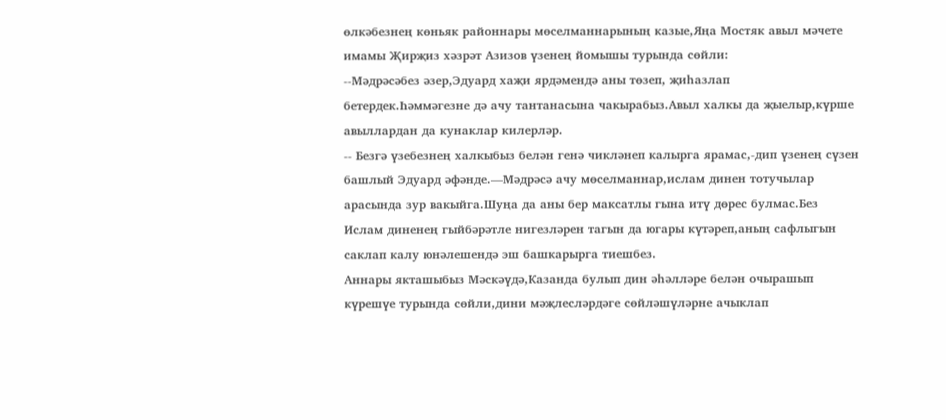өлкәбезнең көньяк районнары мөселманнарының казые,Яңа Мостяк авыл мәчете имамы Җирҗиз хәзрәт Азизов үзенең йомышы турында сөйли:
--Мәдрәсәбез әзер,Эдуард хаҗи ярдәмендә аны төзеп, җиһазлап бетердек.Һәммәгезне дә ачу тантанасына чакырабыз.Авыл халкы да җыелыр,күрше авыллардан да кунаклар килерләр.
-- Безгә үзебезнең халкыбыз белән генә чикләнеп калырга ярамас,-дип үзенең сүзен башлый Эдуард әфәнде.—Мәдрәсә ачу мөселманнар,ислам динен тотучылар арасында зур вакыйга.Шуңа да аны бер максатлы гына итү дөрес булмас.Без Ислам диненең гыйбәрәтле нигезләрен тагын да югары күтәреп,аның сафлыгын саклап калу юнәлешендә эш башкарырга тиешбез.
Аннары якташыбыз Мәскәүдә,Казанда булып дин әһәлләре белән очырашып күрешүе турында сөйли,дини мәҗлесләрдәге сөйләшүләрне ачыклап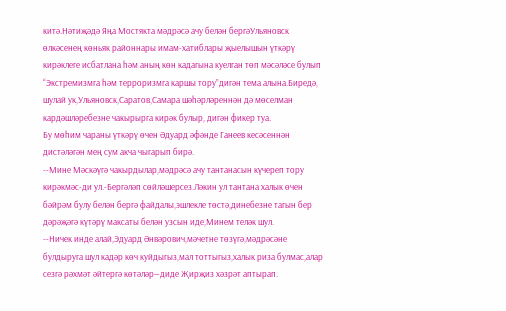китә.Нәтиҗәдә Яңа Мостякта мәдрәсә ачу белән бергәУльяновск өлкәсенең көньяк районнары имам-хатиблары җыелышын үткәрү кирәклеге исбатлана һәм аның көн кадагына куелган төп мәсәләсе булып “Экстремизмга һәм терроризмга каршы тору”дигән тема алына.Биредә, шулай ук,Ульяновск,Саратов,Самара шәһәрләреннән дә мөселман кардәшләребезне чакырырга кирәк булыр, дигән фикер туа.
Бу мөһим чараны үткәрү өчен Әдуард әфәнде Ганеев кесәсеннән дистәләгән мең сум акча чыгарып бирә.
--Мине Мәскәүгә чакырдылар,мәдрәсә ачу тантанасын күчереп тору кирәкмәс-ди ул.-Бергәләп сөйләшерсез.Ләкин ул тантана халык өчен бәйрәм булу белән бергә файдалы,эшлекле төстә,динебезне тагын бер дәрәҗәгә күтәрү максаты белән узсын иде,Минем теләк шул.
--Ничек инде алай,Эдуард Әнвәрович,мәчетне төзүгә,мәдрәсәне булдыруга шул кадәр көч куйдыгыз,мал тоттыгыз,халык риза булмас,алар сезгә рәхмәт әйтергә көтәләр—диде Җирҗиз хәзрәт аптырап.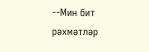--Мин бит рәхмәтләр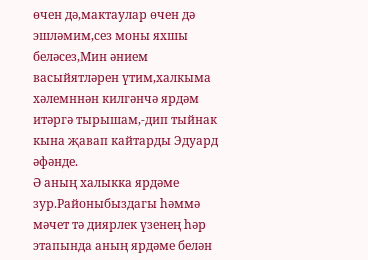өчен дә,мактаулар өчен дә эшләмим,сез моны яхшы беләсез,Мин әнием васыйятләрен үтим,халкыма хәлемннән килгәнчә ярдәм итәргә тырышам,-дип тыйнак кына җавап кайтарды Эдуард әфәнде.
Ә аның халыкка ярдәме зур.Районыбыздагы һәммә мәчет тә диярлек үзенең һәр этапында аның ярдәме белән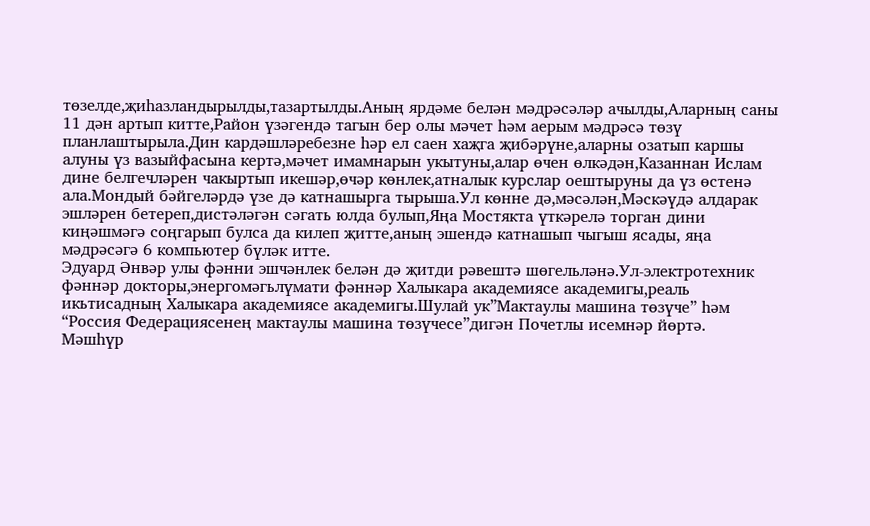төзелде,җиһазландырылды,тазартылды.Аның ярдәме белән мәдрәсәләр ачылды,Аларның саны 11 дән артып китте,Район үзәгендә тагын бер олы мәчет һәм аерым мәдрәсә төзү планлаштырыла.Дин кардәшләребезне һәр ел саен хаҗга җибәрүне,аларны озатып каршы алуны үз вазыйфасына кертә,мәчет имамнарын укытуны,алар өчен өлкәдән,Казаннан Ислам дине белгечләрен чакыртып икешәр,өчәр көнлек,атналык курслар оештыруны да үз өстенә ала.Мондый бәйгеләрдә үзе дә катнашырга тырыша.Ул көнне дә,мәсәлән,Мәскәүдә алдарак эшләрен бетереп,дистәләгән сәгать юлда булып,Яңа Мостякта үткәрелә торган дини киңәшмәгә соңгарып булса да килеп җитте,аның эшендә катнашып чыгыш ясады, яңа мәдрәсәгә 6 компьютер бүләк итте.
Эдуард Әнвәр улы фәнни эшчәнлек белән дә җитди рәвештә шөгельләнә.Ул-электротехник фәннәр докторы,энергомәгьлүмати фәннәр Халыкара академиясе академигы,реаль икьтисадның Халыкара академиясе академигы.Шулай ук”Мактаулы машина төзүче” һәм “Россия Федерациясенең мактаулы машина төзүчесе”дигән Почетлы исемнәр йөртә.
Мәшһүр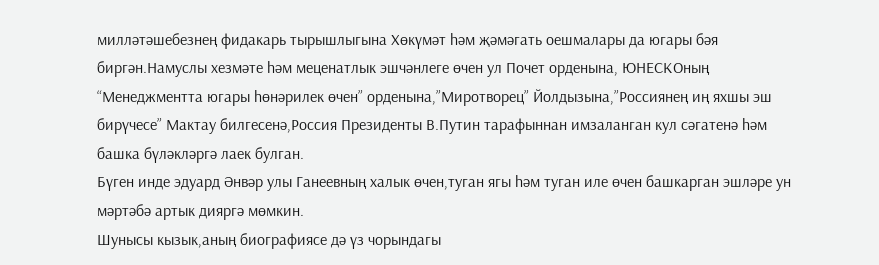милләтәшебезнең фидакарь тырышлыгына Хөкүмәт һәм җәмәгать оешмалары да югары бәя биргән.Намуслы хезмәте һәм меценатлык эшчәнлеге өчен ул Почет орденына, ЮНЕСКОның “Менеджментта югары һөнәрилек өчен” орденына,”Миротворец” Йолдызына,”Россиянең иң яхшы эш бирүчесе” Мактау билгесенә,Россия Президенты В.Путин тарафыннан имзаланган кул сәгатенә һәм башка бүләкләргә лаек булган.
Бүген инде эдуард Әнвәр улы Ганеевның халык өчен,туган ягы һәм туган иле өчен башкарган эшләре ун мәртәбә артык дияргә мөмкин.
Шунысы кызык,аның биографиясе дә үз чорындагы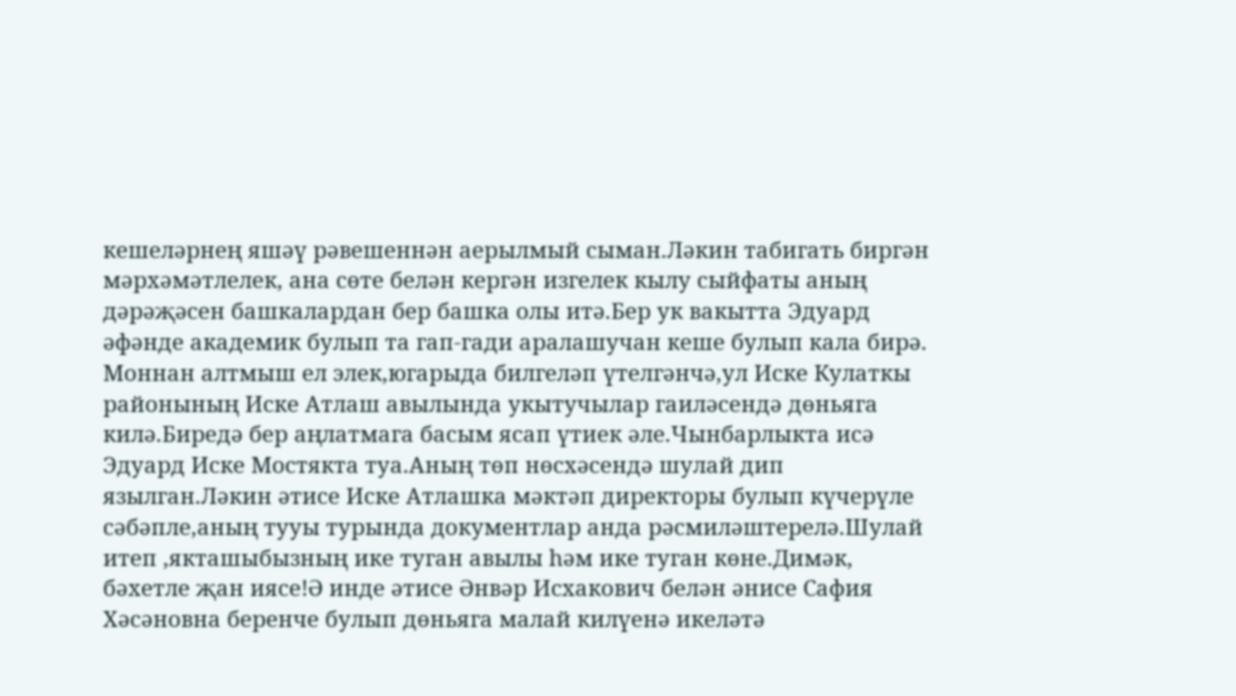кешеләрнең яшәү рәвешеннән аерылмый сыман.Ләкин табигать биргән мәрхәмәтлелек, ана сөте белән кергән изгелек кылу сыйфаты аның дәрәҗәсен башкалардан бер башка олы итә.Бер ук вакытта Эдуард әфәнде академик булып та гап-гади аралашучан кеше булып кала бирә.
Моннан алтмыш ел элек,югарыда билгеләп үтелгәнчә,ул Иске Кулаткы районының Иске Атлаш авылында укытучылар гаиләсендә дөньяга килә.Биредә бер аңлатмага басым ясап үтиек әле.Чынбарлыкта исә Эдуард Иске Мостякта туа.Аның төп нөсхәсендә шулай дип язылган.Ләкин әтисе Иске Атлашка мәктәп директоры булып күчерүле сәбәпле,аның тууы турында документлар анда рәсмиләштерелә.Шулай итеп ,якташыбызның ике туган авылы һәм ике туган көне.Димәк, бәхетле җан иясе!Ә инде әтисе Әнвәр Исхакович белән әнисе Сафия Хәсәновна беренче булып дөньяга малай килүенә икеләтә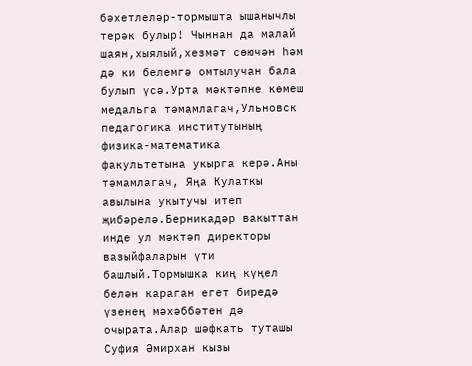бәхетлеләр-тормышта ышанычлы терәк булыр! Чыннан да малай шаян,хыялый,хезмәт сөючән һәм дә ки белемгә омтылучан бала булып үсә.Урта мәктәпне көмеш медальга тәмамлагач,Ульновск педагогика институтының физика-математика факультетына укырга керә.Аны тәмамлагач, Яңа Кулаткы авылына укытучы итеп җибәрелә.Берникадәр вакыттан инде ул мәктәп директоры вазыйфаларын үти башлый.Тормышка киң күңел белән караган егет биредә
үзенең мәхәббәтен дә очырата.Алар шәфкать туташы Суфия Әмирхан кызы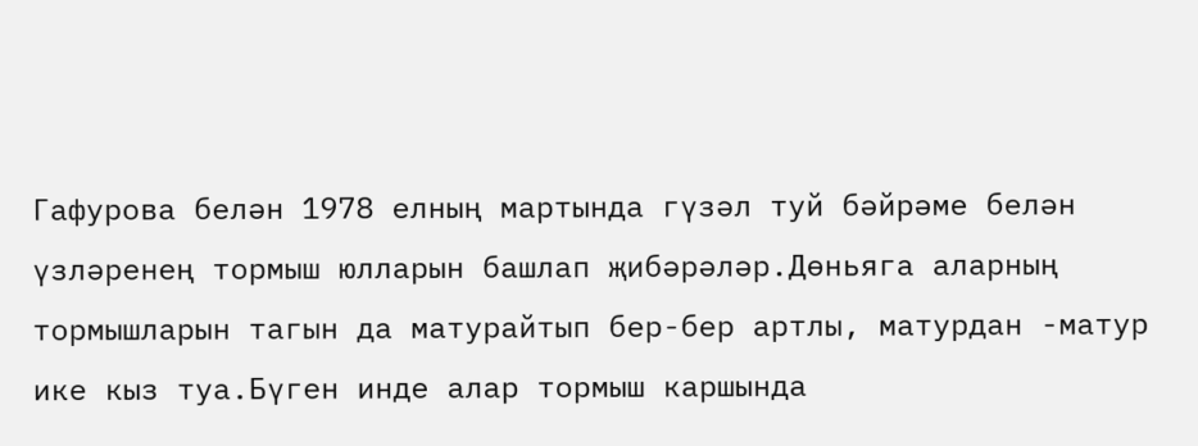Гафурова белән 1978 елның мартында гүзәл туй бәйрәме белән үзләренең тормыш юлларын башлап җибәрәләр.Дөньяга аларның тормышларын тагын да матурайтып бер-бер артлы, матурдан -матур ике кыз туа.Бүген инде алар тормыш каршында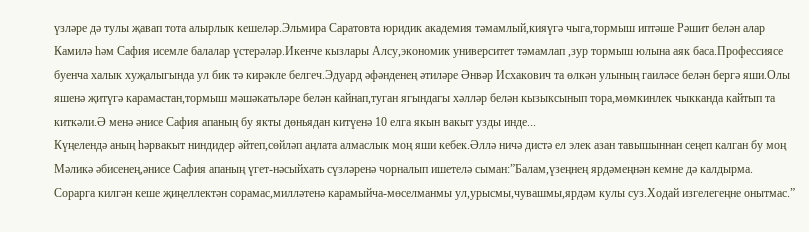үзләре дә тулы җавап тота алырлык кешеләр.Эльмира Саратовта юридик академия тәмамлый,кияүгә чыга,тормыш иптәше Рәшит белән алар Камилә һәм Сафия исемле балалар үстерәләр.Икенче кызлары Алсу,экономик университет тәмамлап ,зур тормыш юлына аяк баса.Профессиясе буенча халык хуҗалыгында ул бик тә кирәкле белгеч.Эдуард әфәнденең әтиләре Әнвәр Исхакович та өлкән улының гаиләсе белән бергә яши.Олы яшенә җитүгә карамастан,тормыш мәшәкатьләре белән кайнап,туган ягындагы хәлләр белән кызыксынып тора,мөмкинлек чыкканда кайтып та киткәли.Ә менә әнисе Сафия апаның бу якты дөньядан китүенә 10 елга якын вакыт узды инде...
Күңелендә аның һәрвакыт ниндидер әйтеп,сөйләп аңлата алмаслык моң яши кебек.Әллә ничә дистә ел элек азан тавышыннан сеңеп калган бу моң Мәликә әбисенең,әнисе Сафия апаның үгет-нәсыйхать сүзләренә чорналып ишетелә сыман:”Балам,үзеңнең ярдәмеңнән кемне дә калдырма.
Сорарга килгән кеше җиңеллектән сорамас,милләтенә карамыйча-мөселманмы ул,урысмы,чувашмы,ярдәм кулы суз.Ходай изгелегеңне онытмас.”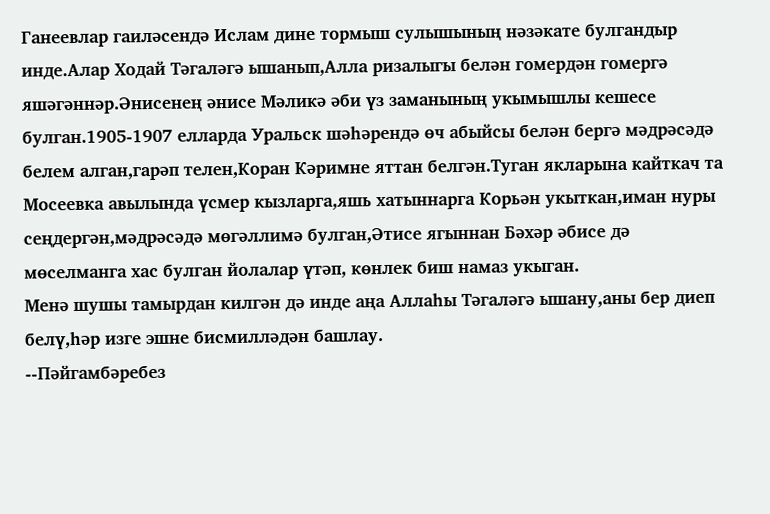Ганеевлар гаиләсендә Ислам дине тормыш сулышының нәзәкате булгандыр инде.Алар Ходай Тәгаләгә ышанып,Алла ризалыгы белән гомердән гомергә яшәгәннәр.Әнисенең әнисе Мәликә әби үз заманының укымышлы кешесе булган.1905-1907 елларда Уральск шәһәрендә өч абыйсы белән бергә мәдрәсәдә белем алган,гарәп телен,Коран Кәримне яттан белгән.Туган якларына кайткач та Мосеевка авылында үсмер кызларга,яшь хатыннарга Корьән укыткан,иман нуры сеңдергән,мәдрәсәдә мөгәллимә булган,Әтисе ягыннан Бәхәр әбисе дә мөселманга хас булган йолалар үтәп, көнлек биш намаз укыган.
Менә шушы тамырдан килгән дә инде аңа Аллаһы Тәгаләгә ышану,аны бер диеп белү,һәр изге эшне бисмилләдән башлау.
--Пәйгамбәребез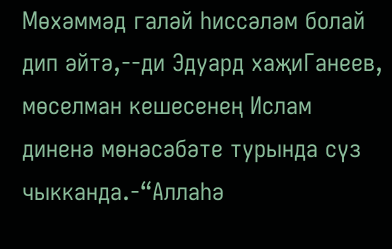Мөхәммәд галәй һиссәләм болай дип әйтә,--ди Эдуард хаҗиГанеев, мөселман кешесенең Ислам диненә мөнәсәбәте турында сүз чыкканда.-“Аллаһә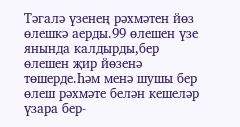Тәгалә үзенең рәхмәтен йөз өлешкә аерды.99 өлешен үзе янында калдырды,бер өлешен җир йөзенә төшерде.Һәм менә шушы бер өлеш рәхмәте белән кешеләр үзара бер-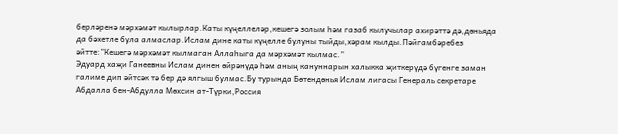берләренә мәрхәмәт кылырлар.Каты күңеллеләр,кешегә золым һәм газаб кылучылар ахирәттә дә,дөньяда да бәхетле була алмаслар.Ислам дине каты күңелле булуны тыйды,хәрам кылды.Пәйгамбәребез әйтте:”Кешегә мәрхәмәт кылмаган Аллаһыга да мәрхәмәт кылмас.”
Эдуард хаҗи Ганеевны Ислам динен өйрәнүдә һәм аның кануннарын халыкка җиткерүдә бүгенге заман галиме дип әйтсәк тә бер дә ялгыш булмас.Бу турында Бөтендөнья Ислам лигасы Генераль секретаре Абдалла бен-Абдулла Мөхсин ат-Түрки,Россия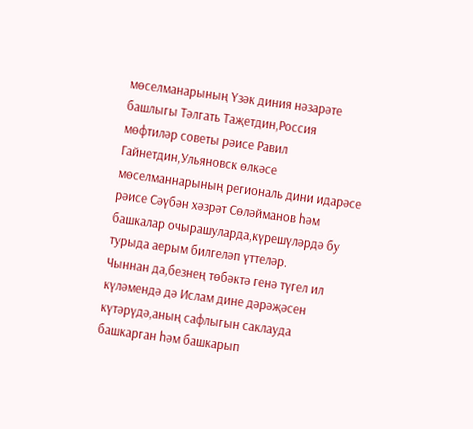мөселманарының Үзәк диния нәзарәте башлыгы Тәлгать Таҗетдин,Россия мөфтиләр советы рәисе Равил Гайнетдин,Ульяновск өлкәсе мөселманнарының региональ дини идарәсе рәисе Сәүбән хәзрәт Сөләйманов һәм башкалар очырашуларда,күрешүләрдә бу турыда аерым билгеләп үттеләр.
Чыннан да,безнең төбәктә генә түгел ил күләмендә дә Ислам дине дәрәҗәсен күтәрүдә,аның сафлыгын саклауда башкарган һәм башкарып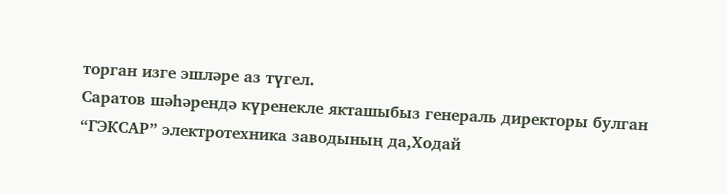торган изге эшләре аз түгел.
Саратов шәһәрендә күренекле якташыбыз генераль директоры булган “ГЭКСАР” электротехника заводының да,Ходай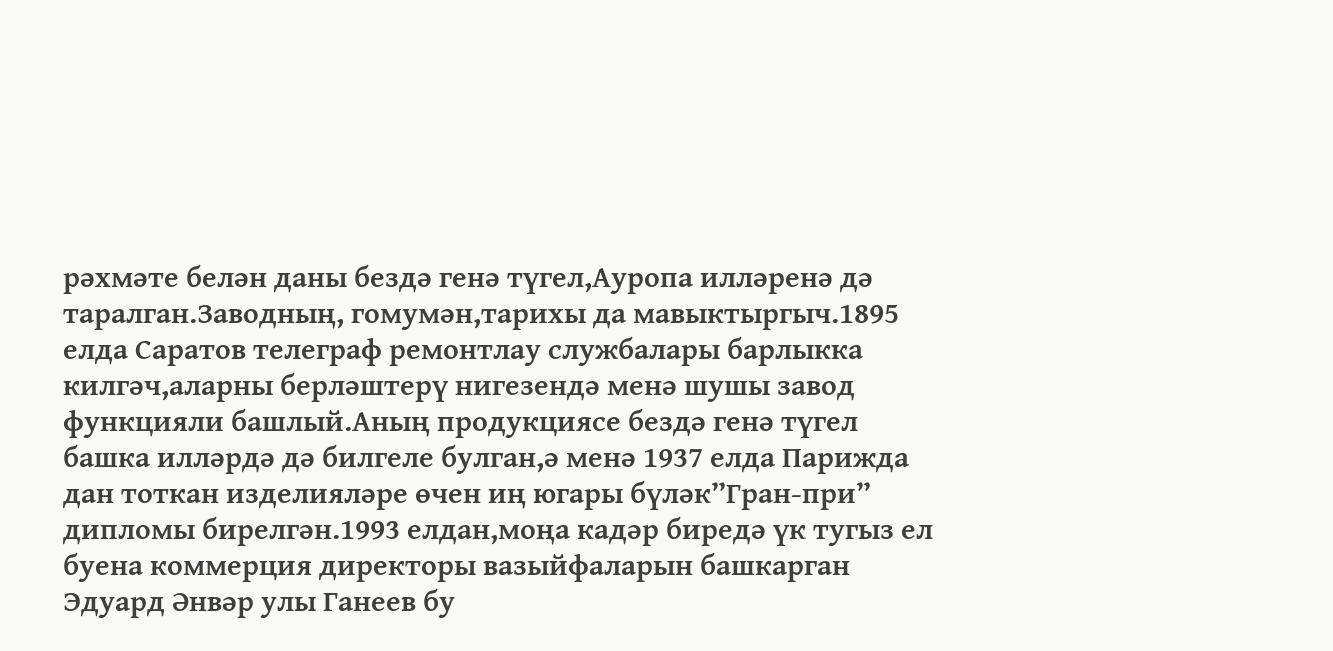рәхмәте белән даны бездә генә түгел,Ауропа илләренә дә таралган.Заводның, гомумән,тарихы да мавыктыргыч.1895 елда Саратов телеграф ремонтлау службалары барлыкка килгәч,аларны берләштерү нигезендә менә шушы завод функцияли башлый.Аның продукциясе бездә генә түгел башка илләрдә дә билгеле булган,ә менә 1937 елда Парижда дан тоткан изделияләре өчен иң югары бүләк”Гран-при” дипломы бирелгән.1993 елдан,моңа кадәр биредә үк тугыз ел буена коммерция директоры вазыйфаларын башкарган Эдуард Әнвәр улы Ганеев бу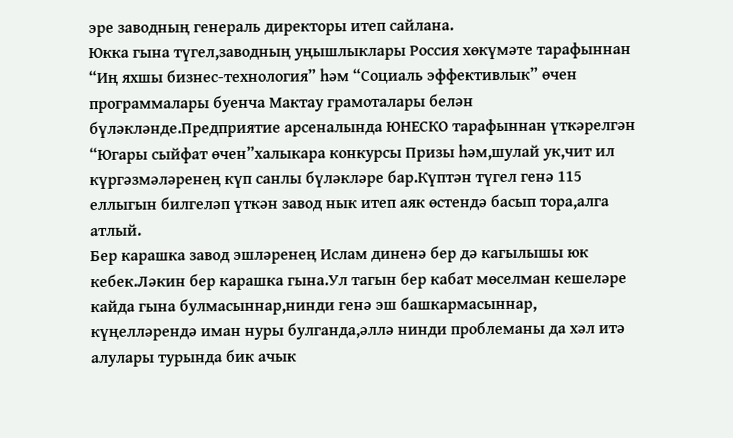эре заводның генераль директоры итеп сайлана.
Юкка гына түгел,заводның уңышлыклары Россия хөкүмәте тарафыннан “Иң яхшы бизнес-технология” һәм “Социаль эффективлык” өчен программалары буенча Мактау грамоталары белән бүләкләнде.Предприятие арсеналында ЮНЕСКО тарафыннан үткәрелгән “Югары сыйфат өчен”халыкара конкурсы Призы һәм,шулай ук,чит ил күргәзмәләренең күп санлы бүләкләре бар.Күптән түгел генә 115 еллыгын билгеләп үткән завод нык итеп аяк өстендә басып тора,алга атлый.
Бер карашка завод эшләренең Ислам диненә бер дә кагылышы юк кебек.Ләкин бер карашка гына.Ул тагын бер кабат мөселман кешеләре кайда гына булмасыннар,нинди генә эш башкармасыннар, күңелләрендә иман нуры булганда,әллә нинди проблеманы да хәл итә алулары турында бик ачык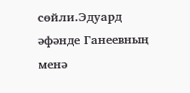сөйли.Эдуард әфәнде Ганеевның менә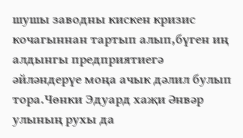шушы заводны кискен кризис кочагыннан тартып алып,бүген иң алдынгы предприятиегә әйләндерүе моңа ачык дәлил булып тора.Чөнки Эдуард хаҗи Әнвәр улының рухы да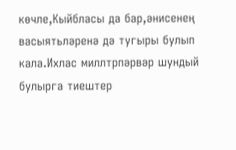көчле,Кыйбласы да бар,әнисенең васыятьләренә дә тугыры булып кала.Ихлас миллтрпәрвәр шундый булырга тиештер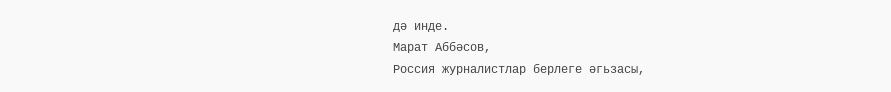дә инде.
Марат Аббәсов,
Россия журналистлар берлеге әгьзасы,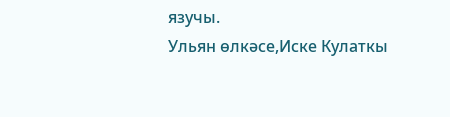язучы.
Ульян өлкәсе,Иске Кулаткы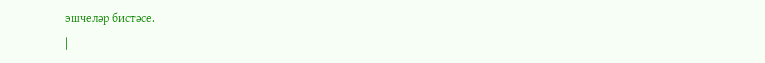эшчеләр бистәсе.
|